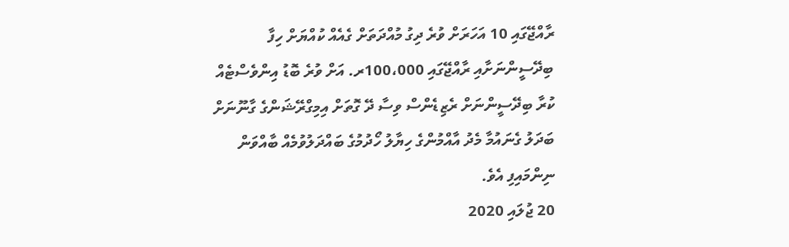ރާއްޖޭގައި 10 އަހަރަށް ވުރެ ދިގު މުއްދަތަށް ގެއެއް ކުއްޔަށް ހިފާ ބިދޭސީންނަށާއި ރާއްޖޭގައި 100،000ރ. އަށް ވުރެ ބޮޑު އިންވެސްޓެއް ކުރާ ބިދޭސީންނަށް ރެޒިޑެންސް ވިސާ ދޭ ގޮތަށް އިމިގްރޭޝަންގެ ގާނޫނަށް ބަދަލު ގެނައުމާ މެދު އާއްމުންގެ ހިޔާލު ހޯދުމުގެ ބައްދަލުވުމެއް ބާއްވަން ނިންމައިފި އެވެ.
20 ޖުލައި 2020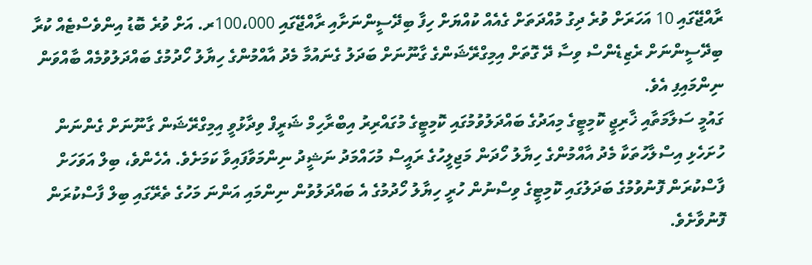ރާއްޖޭގައި 10 އަހަރަށް ވުރެ ދިގު މުއްދަތަށް ގެއެއް ކުއްޔަށް ހިފާ ބިދޭސީންނަށާއި ރާއްޖޭގައި 100،000ރ. އަށް ވުރެ ބޮޑު އިންވެސްޓެއް ކުރާ ބިދޭސީންނަށް ރެޒިޑެންސް ވިސާ ދޭ ގޮތަށް އިމިގްރޭޝަންގެ ގާނޫނަށް ބަދަލު ގެނައުމާ މެދު އާއްމުންގެ ހިޔާލު ހޯދުމުގެ ބައްދަލުވުމެއް ބާއްވަން ނިންމައިފި އެވެ.
ގައުމީ ސަލާމަތާއި ޚާރިޖީ ކޮމިޓީގެ މިއަދުގެ ބައްދަލުވުމުގައި ކޮމިޓީގެ މުގައްރިރު އިބްރާހިމް ޝަރީފް ވިދާޅުވީ އިމިގްރޭޝަން ގާނޫނަށް ގެންނަން ހުށަހެޅި އިސްލާހުތަކާ މެދު އާއްމުންގެ ހިޔާލު ހޯދަން މަޖިލީހުގެ ރައީސް މުހައްމަދު ނަޝީދު ނިންމަވާފައިވާ ކަމަށެވެ. އެހެންވެ، ބިލް އަވަހަށް ފާސްކުރަން ފޮނުވުމުގެ ބަދަލުގައި ކޮމިޓީގެ ވިސްނުން ހުރީ ހިޔާލު ހޯދުމުގެ އެ ބައްދަލުވުން ނިންމައި އަންނަ މަހުގެ ތެރޭގައި ބިލް ފާސްކުރަން ފޮނުވާށެވެ.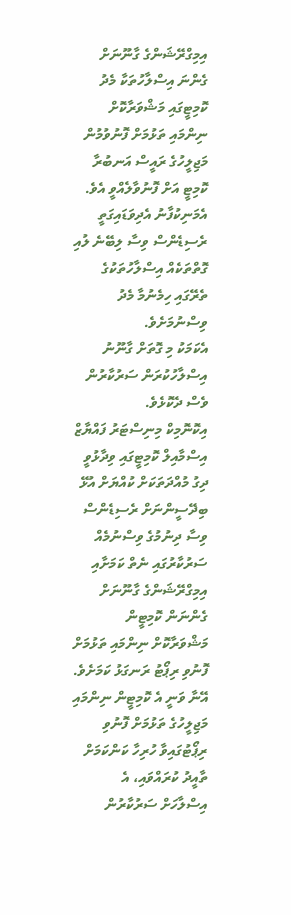އިމިގްރޭޝަންގެ ގާނޫނަށް ގެންނަ އިސްލާހުތަކާ މެދު ކޮމިޓީގައި މަޝްވަރާކޮށް ނިންމައި ތަޅުމަށް ފޮނުވުމުން މަޖިލީހުގެ ރައީސް އަނބުރާ ކޮމިޓީ އަށް ފޮނުވާލެއްވީ އެވެ. އެމަނިކުފާނު އެދިވަޑައިގަތީ ރެސިޑެންސް ވިސާ ލިބޭނެ ލުއި ގޮތްތަކެއް އިސްލާހުތަކުގެ ތެރޭގައި ހިމެނުމާ މެދު ވިސްނުމަށެވެ.
އެކަމަކު މި ގޮތަށް ގާނޫނު އިސްލާހުކުރަން ސަރުކާރުން ވެސް ދެކޮޅެވެ.
އިކޮނޮމިކް މިނިސްޓަރު ފައްޔާޒް އިސްމާއިލް ކޮމިޓީގައި ވިދާޅުވީ ދިގު މުއްދަތަކަށް ކުއްޔަށް އުޅޭ ބިދޭސީންނަށް ރެސިޑެންސް ވިސާ ދިނުމުގެ ވިސްނުމެއް ސަރުކާރުގައި ނެތް ކަމަށާއި އިމިގްރޭޝަންގެ ގާނޫނަށް ގެންނަން ކޮމިޓީން މަޝްވަރާކޮށް ނިންމައި ތަޅުމަށް ފޮނުވި ރިޕޯޓު ރަނގަޅު ކަމަށެވެ.
އޭނާ ވަނީ އެ ކޮމިޓީން ނިންމައި މަޖިލީހުގެ ތަޅުމަށް ފޮނުވި ރިޕޯޓުގައިވާ ހުރިހާ ކަންކަމަށް ތާއީދު ކުރައްވައި، އެ އިސްލާހަށް ސަރުކާރުން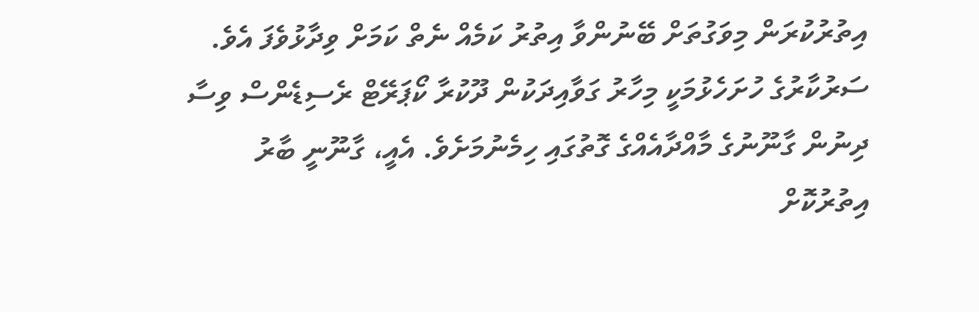އިތުރުކުރަން މިވަގުތަށް ބޭނުންވާ އިތުރު ކަމެއް ނެތް ކަމަށް ވިދާޅުވެފަ އެވެ.
ސަރުކާރުގެ ހުށަހެޅުމަކީ މިހާރު ގަވާއިދަކުން ދޫކުރާ ކޯޕަރޭޓް ރެސިޑެންސް ވިސާ ދިނުން ގާނޫނުގެ މާއްދާއެއްގެ ގޮތުގައި ހިމެނުމަށެވެ. އެއީ، ގާނޫނީ ބާރު އިތުރުކޮށް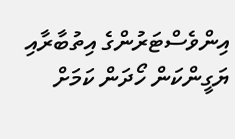އިންވެސްޓަރުންގެ އިތުބާރާއި ޔަގީންކަން ހޯދަން ކަމަށް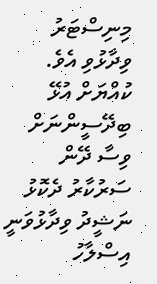މިނިސްޓަރު ވިދާޅުވި އެވެ.
ކުއްޔަށް އުޅޭ ބިދޭސީންނަށް ވިސާ ދޭން ސަރުކާރު ދެކޮޅު
ނަޝީދު ވިދާޅުވަނީ އިސްލާހު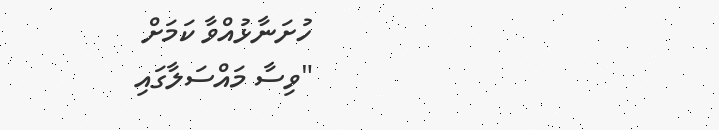ހުށަނާޅުއްވާ ކަމަށް
"ވިސާ މައްސަލާގައި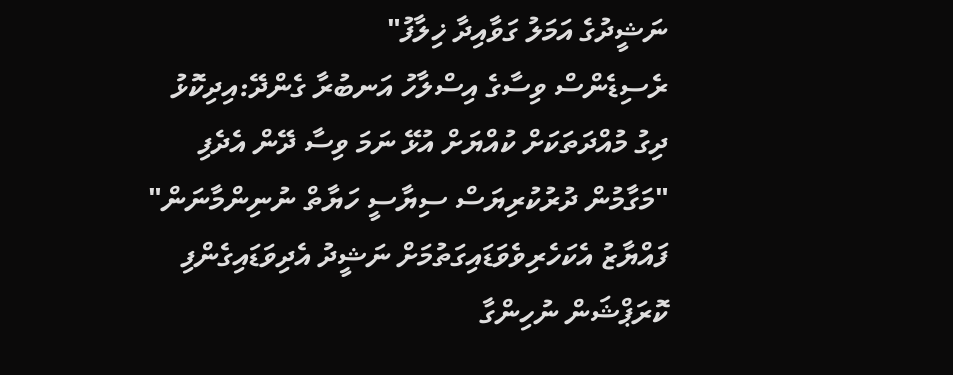ނަޝީދުގެ އަމަލު ގަވާއިދާ ޚިލާފު"
ރެސިޑެންސް ވިސާގެ އިސްލާހު އަނބުރާ ގެންދޭ:އިދިކޮޅު
ދިގު މުއްދަތަކަށް ކުއްޔަށް އުޅޭ ނަމަ ވިސާ ދޭން އެދެފި
"މަގާމުން ދުރުކުރިޔަސް ސިޔާސީ ހަޔާތް ނުނިންމާނަން"
ފައްޔާޒު އެކަހެރިވެވަޑައިގަތުމަށް ނަޝީދު އެދިވަޑައިގެންފި
ކޮރަޕްޝަން ނުހިންގާ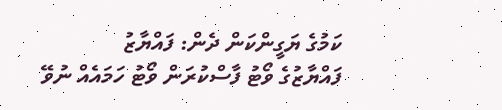ކަމުގެ ޔަގީންކަން ދެން: ފައްޔާޒު
ފައްޔާޒުގެ ވޯޓު ފާސްކުރަން ވޯޓު ހަމައެއް ނުވޭ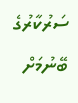ސަރުކާރުގެ ބޭނުމަށް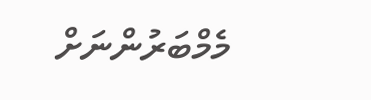މެމްބަރުންނަށް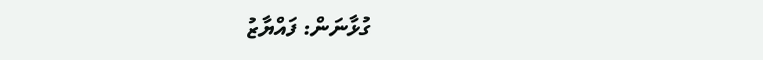ގުޅާނަން: ފައްޔާޒު